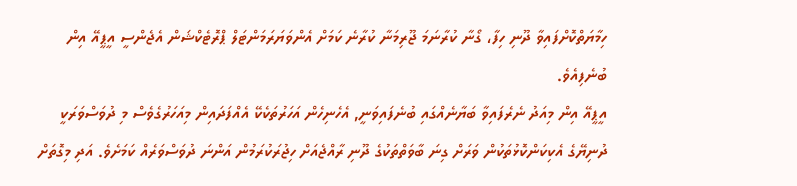ހިމާޔަތްކޮށްފައިވާ ދޫނި ހިފާ، ގޯނާ ކުރާނަމަ ޖޫރިމަނާ ކުރާނެ ކަމަށް އެންވަޔަރަމަންޓަލް ޕްރޮޓެކްޝަން އެޖެންސީ އީޕީއޭ އިން ބުނެފިއެވެ.
އީޕީއޭ އިން މިއަދު ނެރެފައިވާ ބަޔާނެއްގައި ބުނެފައިވަނީ, އެހެނިހެން އަހަރުތަކެކޭ އެއްފަދައިން މިއަހަރުގެވެސް މި ދުވަސްވަރަކީ ދުނިޔޭގެ އެކިކަންކޮޅުތަކުން ވަރަށް ގިނަ ބާވަތްތަކުގެ ދޫނި ރާއްޖެއަށް ހިޖުރަކުރަމުން އަންނަ ދުވަސްވަރެއް ކަމަށެވެ. އަދި މިގޮތަށް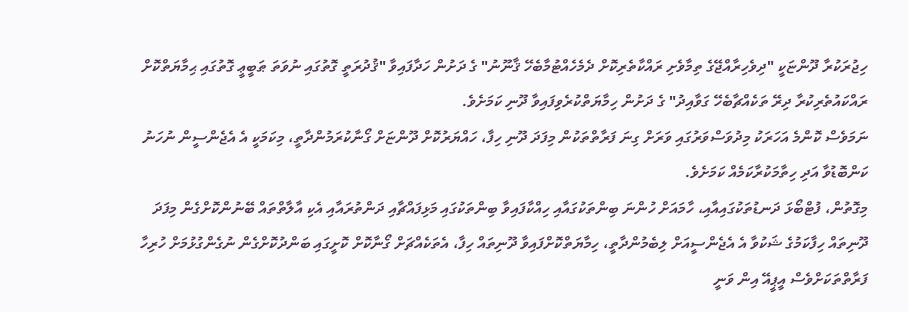ހިޖުރަކުރާ ދޫންޏަކީ "ދިވެހިރާއްޖޭގެ ތިމާވެށި ރައްކާތެރިކޮށް ދެމެހެއްޓުމާބެހޭ ޤާނޫނު" ގެ ދަށުން ހަދާފައިވާ "ޤުދުރަތީ ގޮތުގައި ނުވަތަ ޠަބީޢީ ގޮތުގައި ޙިމާޔަތްކޮށް
ރައްކައުތެރިކުރާ ދިރޭ ތަކެއްޗާބެހޭ ގަވާއިދު" ގެ ދަށުން ހިމާޔަތްކުރެވިފައިވާ ދޫނި ކަމަށެވެ.
ނަމަވެސް ކޮންމެ އަހަރަކު މިދުވަސްވަރުގައި ވަރަށް ގިނަ ފަރާތްތަކުން މިފަދަ ދޫނި ހިފާ، ހައްޔަރުކޮށް ދޫންޏަށް ގޯނާކުރަމުންދާތީ، މިކަމަކީ އެ އެޖެންސީން ނުހަނު ކަންބޮޑުވާ އަދި ހިތާމަކުރާކަމެއް ކަމަށެވެ.
މިގޮތުން، ފުޓްބޯޅަ ދަނޑުތަކުގައިއާއި، ހާމައަށް ހުންނަ ބިންތަކުގައާއި ހިއްކާފައިވާ ބިންތަކުގައި މަޅިފައްޗާއި ދަންތުރައާއި އެކި އާލާތްތައް ބޭނުންކޮށްގެން މިފަދަ ދޫނިތައް ހިފާކަމުގެ ޝަކުވާ އެ އެޖެންސީއަށް ލިބެމުންދާތީ، ހިމާޔަތްކޮށްފައިވާ ދޫނިތައް ހިފާ، އެތަކެއްޗަށް ގޯނާކޮށް ކޮށީގައި ބަންދުކޮށްގެން ނުގެންގުޅުމަށް ހުރިހާ ފަރާތްތަކަށްވެސް އީޕީއޭ އިން ވަނީ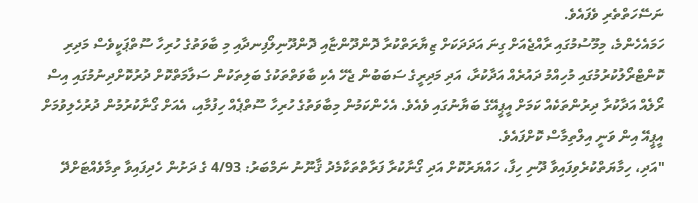ނަސޭހަތްތެރި ވެފައެވެ.
ހަމައެހެންމެ، މިމޫސުމުގައި ރާއްޖެއަށް ގިނަ އަދަދަކަށް ޒިޔާރަތްކުރާ ދޮންދޫންޏާއި ދޮންދޫނިލޯފިނދާއި މި ބާވަތުގެ ހުރިހާ ސޫތްޕަކީވެސް މަދިރި ކޮންޓްރޯލުކުރުމުގައި މުހިއްމު ދައުރެއް އަދާކުރާ، އަދި މަދިރީގެ ސަބަބުން ޖެހޭ އެކި ބާވަތްތަކުގެ ބަލިތަކުން ސަލާމަތްކޮށް ދުރުކޮށްދިނުމުގައި އިސް ރޯލެއް އަދާކުރާ ދިރުންތަކެއް ކަމަށް އީޕީއޭގެ ބަޔާނުގައި ވެއެވެ. އެހެންކަމުން މިބާވަތުގެ ހުރިހާ ސޫތްޕެއް ހިފުމާއި، އެއަށް ގޯނާކުރުމުން ދުރުހެލިވުމަށް އީޕީއޭ އިން ވަނީ އިލްތިމާސް ކޮށްފައެވެ.
"އަދި، ހިމާޔަތްކުރެވިފައިވާ ދޫނި ހިފާ، ހައްޔަރުކޮށް އަދި ގޯނާކުރާ ފަރާތްތަކާމެދު ޤާނޫނު ނަމްބަރު: 4/93 ގެ ދަށުން ހެދިފައިވާ ތިމާވެއްޓަށްދޭ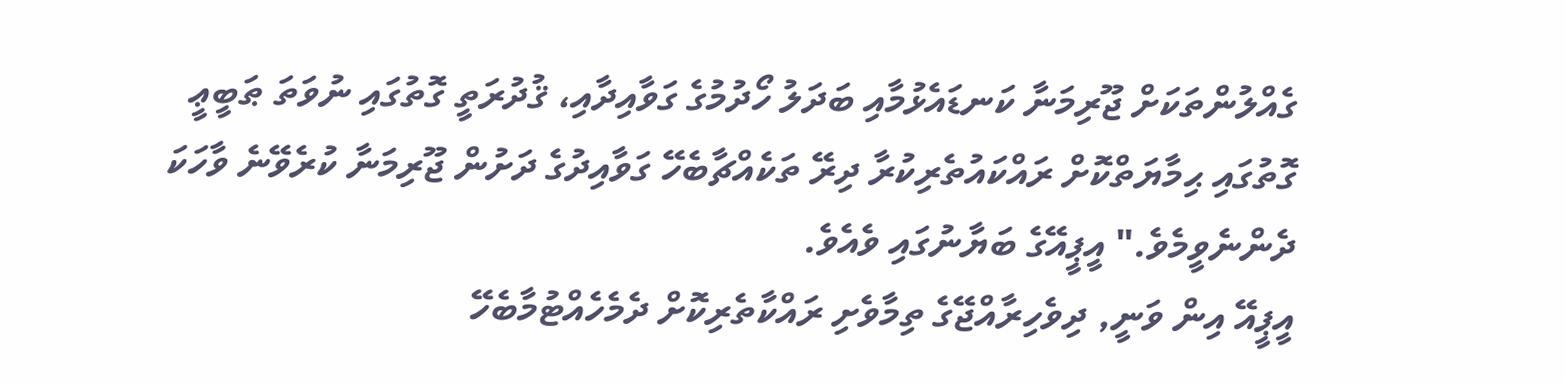ގެއްލުންތަކަށް ޖޫރިމަނާ ކަނޑައެޅުމާއި ބަދަލު ހޯދުމުގެ ގަވާއިދާއި، ޤުދުރަތީ ގޮތުގައި ނުވަތަ ޠަބީޢީ ގޮތުގައި ޙިމާޔަތްކޮށް ރައްކައުތެރިކުރާ ދިރޭ ތަކެއްޗާބެހޭ ގަވާއިދުގެ ދަށުން ޖޫރިމަނާ ކުރެވޭނެ ވާހަކަ ދެންނެވީމެވެ." އީޕީއޭގެ ބަޔާނުގައި ވެއެވެ.
އީޕީއޭ އިން ވަނީ, ދިވެހިރާއްޖޭގެ ތިމާވެށި ރައްކާތެރިކޮށް ދެމެހެއްޓުމާބެހޭ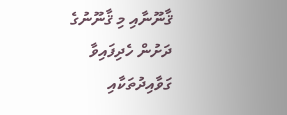ޤާނޫނާއި މި ޤާނޫނުގެ ދަށުން ހެދިފައިވާ ގަވާއިދުތަކާއި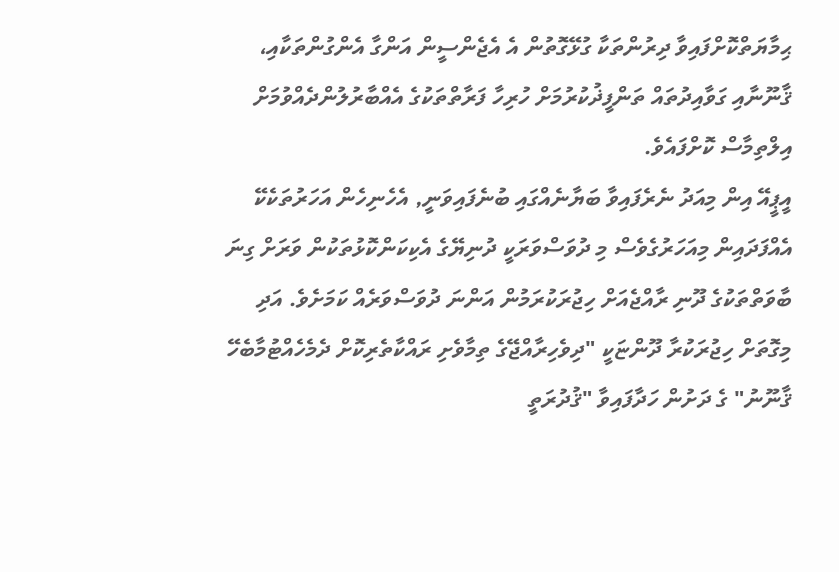ޙިމާޔަތްކޮށްފައިވާ ދިރުންތަކާ ގުޅޭގޮތުން އެ އެޖެންސީން އަންގާ އެންގުންތަކާއި، ޤާނޫނާއި ގަވާއިދުތައް ތަންފީޛުކުރުމަށް ހުރިހާ ފަރާތްތަކުގެ އެއްބާރުލުންދެއްވުމަށް އިލްތިމާސް ކޮށްފައެވެ.
އީޕީއޭ އިން މިއަދު ނެރެފައިވާ ބަޔާނެއްގައި ބުނެފައިވަނީ, އެހެނިހެން އަހަރުތަކެކޭ އެއްފަދައިން މިއަހަރުގެވެސް މި ދުވަސްވަރަކީ ދުނިޔޭގެ އެކިކަންކޮޅުތަކުން ވަރަށް ގިނަ ބާވަތްތަކުގެ ދޫނި ރާއްޖެއަށް ހިޖުރަކުރަމުން އަންނަ ދުވަސްވަރެއް ކަމަށެވެ. އަދި މިގޮތަށް ހިޖުރަކުރާ ދޫންޏަކީ "ދިވެހިރާއްޖޭގެ ތިމާވެށި ރައްކާތެރިކޮށް ދެމެހެއްޓުމާބެހޭ ޤާނޫނު" ގެ ދަށުން ހަދާފައިވާ "ޤުދުރަތީ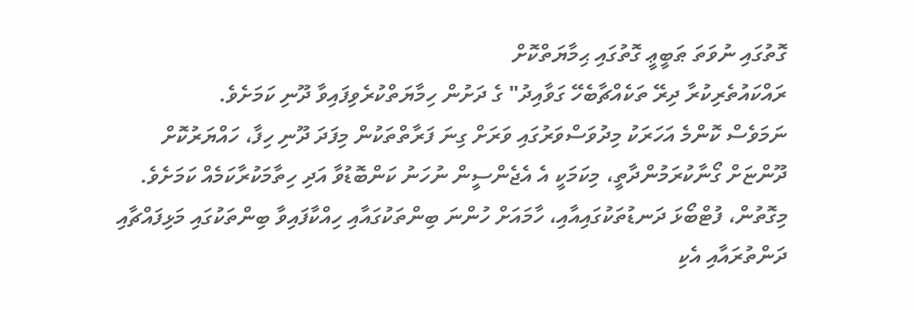ގޮތުގައި ނުވަތަ ޠަބީޢީ ގޮތުގައި ޙިމާޔަތްކޮށް
ރައްކައުތެރިކުރާ ދިރޭ ތަކެއްޗާބެހޭ ގަވާއިދު" ގެ ދަށުން ހިމާޔަތްކުރެވިފައިވާ ދޫނި ކަމަށެވެ.
ނަމަވެސް ކޮންމެ އަހަރަކު މިދުވަސްވަރުގައި ވަރަށް ގިނަ ފަރާތްތަކުން މިފަދަ ދޫނި ހިފާ، ހައްޔަރުކޮށް ދޫންޏަށް ގޯނާކުރަމުންދާތީ، މިކަމަކީ އެ އެޖެންސީން ނުހަނު ކަންބޮޑުވާ އަދި ހިތާމަކުރާކަމެއް ކަމަށެވެ.
މިގޮތުން، ފުޓްބޯޅަ ދަނޑުތަކުގައިއާއި، ހާމައަށް ހުންނަ ބިންތަކުގައާއި ހިއްކާފައިވާ ބިންތަކުގައި މަޅިފައްޗާއި ދަންތުރައާއި އެކި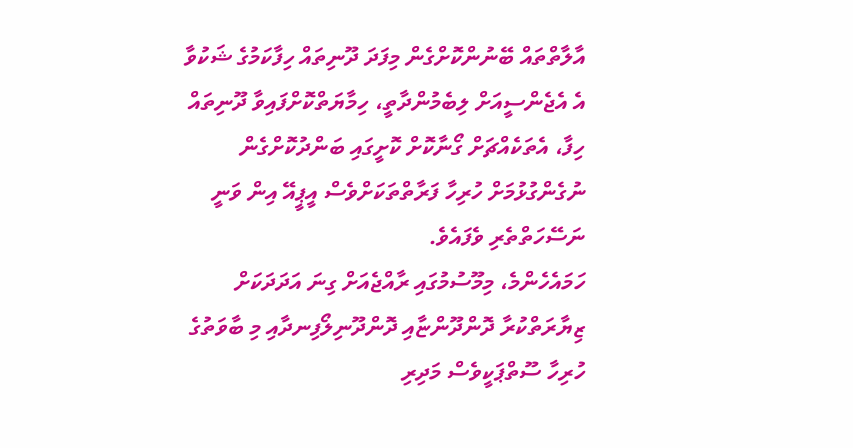އާލާތްތައް ބޭނުންކޮށްގެން މިފަދަ ދޫނިތައް ހިފާކަމުގެ ޝަކުވާ އެ އެޖެންސީއަށް ލިބެމުންދާތީ، ހިމާޔަތްކޮށްފައިވާ ދޫނިތައް ހިފާ، އެތަކެއްޗަށް ގޯނާކޮށް ކޮށީގައި ބަންދުކޮށްގެން ނުގެންގުޅުމަށް ހުރިހާ ފަރާތްތަކަށްވެސް އީޕީއޭ އިން ވަނީ ނަސޭހަތްތެރި ވެފައެވެ.
ހަމައެހެންމެ، މިމޫސުމުގައި ރާއްޖެއަށް ގިނަ އަދަދަކަށް ޒިޔާރަތްކުރާ ދޮންދޫންޏާއި ދޮންދޫނިލޯފިނދާއި މި ބާވަތުގެ ހުރިހާ ސޫތްޕަކީވެސް މަދިރި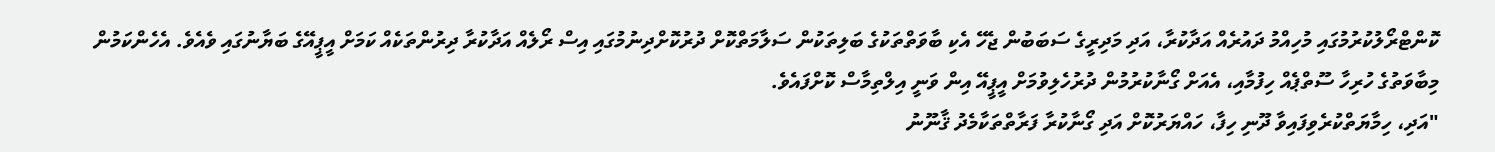ކޮންޓްރޯލުކުރުމުގައި މުހިއްމު ދައުރެއް އަދާކުރާ، އަދި މަދިރީގެ ސަބަބުން ޖެހޭ އެކި ބާވަތްތަކުގެ ބަލިތަކުން ސަލާމަތްކޮށް ދުރުކޮށްދިނުމުގައި އިސް ރޯލެއް އަދާކުރާ ދިރުންތަކެއް ކަމަށް އީޕީއޭގެ ބަޔާނުގައި ވެއެވެ. އެހެންކަމުން މިބާވަތުގެ ހުރިހާ ސޫތްޕެއް ހިފުމާއި، އެއަށް ގޯނާކުރުމުން ދުރުހެލިވުމަށް އީޕީއޭ އިން ވަނީ އިލްތިމާސް ކޮށްފައެވެ.
"އަދި، ހިމާޔަތްކުރެވިފައިވާ ދޫނި ހިފާ، ހައްޔަރުކޮށް އަދި ގޯނާކުރާ ފަރާތްތަކާމެދު ޤާނޫނު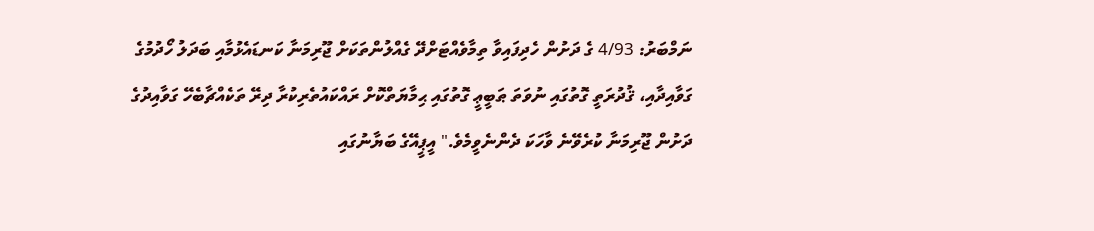ނަމްބަރު: 4/93 ގެ ދަށުން ހެދިފައިވާ ތިމާވެއްޓަށްދޭ ގެއްލުންތަކަށް ޖޫރިމަނާ ކަނޑައެޅުމާއި ބަދަލު ހޯދުމުގެ ގަވާއިދާއި، ޤުދުރަތީ ގޮތުގައި ނުވަތަ ޠަބީޢީ ގޮތުގައި ޙިމާޔަތްކޮށް ރައްކައުތެރިކުރާ ދިރޭ ތަކެއްޗާބެހޭ ގަވާއިދުގެ ދަށުން ޖޫރިމަނާ ކުރެވޭނެ ވާހަކަ ދެންނެވީމެވެ." އީޕީއޭގެ ބަޔާނުގައި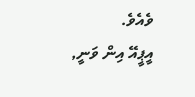ވެއެވެ.
އީޕީއޭ އިން ވަނީ,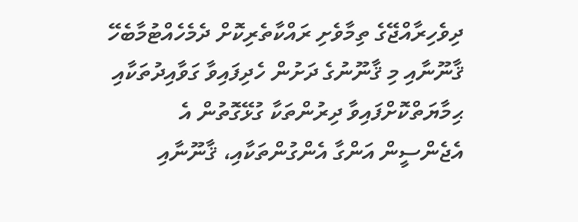ދިވެހިރާއްޖޭގެ ތިމާވެށި ރައްކާތެރިކޮށް ދެމެހެއްޓުމާބެހޭ ޤާނޫނާއި މި ޤާނޫނުގެ ދަށުން ހެދިފައިވާ ގަވާއިދުތަކާއި ޙިމާޔަތްކޮށްފައިވާ ދިރުންތަކާ ގުޅޭގޮތުން އެ އެޖެންސީން އަންގާ އެންގުންތަކާއި، ޤާނޫނާއި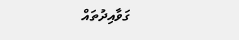ގަވާއިދުތައް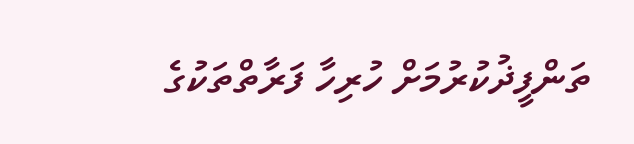ތަންފީޛުކުރުމަށް ހުރިހާ ފަރާތްތަކުގެ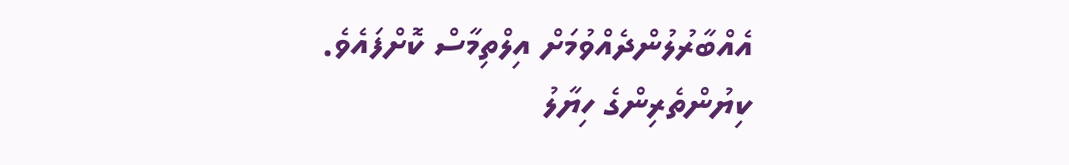އެއްބާރުލުންދެއްވުމަށް އިލްތިމާސް ކޮށްފައެވެ.
ކިޔުންތެރިންގެ ހިޔާލު